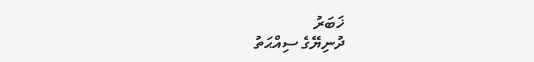ޚަބަރު
ދުނިޔޭގެ ސިއްޙަތު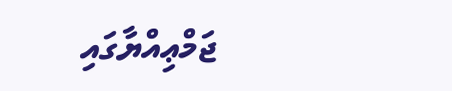ޖަމްޢިއްޔާގައި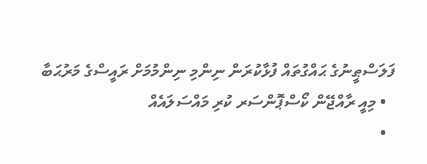ފަލަސްޠީނުގެ ޙައްގުތައް ފުޅާކުރަން ނިންމި ނިންމުމަށް ރައީސްގެ މަރުޙަބާ
  • މިއީ ރާއްޖޭން ކޯސްޕޮންސަރ ކުރި މައްސަލައެއް
  •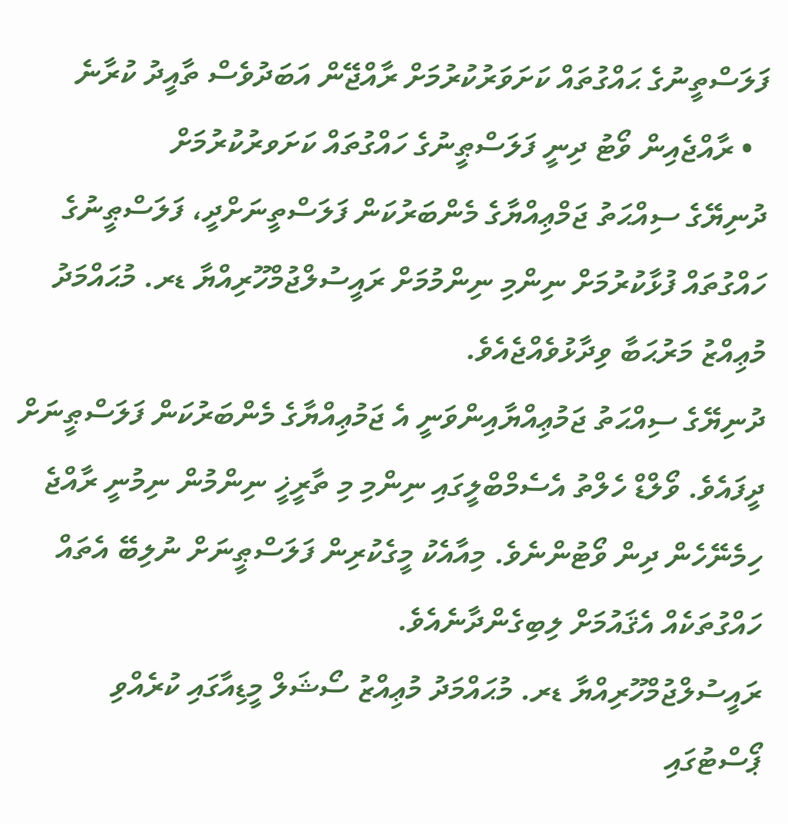ފަލަސްތީނުގެ ޙައްގުތައް ކަށަވަރުކުރުމަށް ރާއްޖޭން އަބަދުވެސް ތާއީދު ކުރާނެ
  • ރާއްޖެއިން ވޯޓު ދިނީ ފަލަސްޠީނުގެ ހައްގުތައް ކަށަވރުކުރުމަށް
ދުނިޔޭގެ ސިއްޙަތު ޖަމްޢިއްޔާގެ މެންބަރުކަން ފަލަސްތީނަށްދީ، ފަލަސްޠީނުގެ ހައްގުތައް ފުޅާކުރުމަށް ނިންމި ނިންމުމަށް ރައީސުލްޖުމްހޫރިއްޔާ ޑރ. މުޙައްމަދު މުޢިއްޒު މަރުޙަބާ ވިދާޅުވެއްޖެއެވެ.
ދުނިޔޭގެ ސިއްޙަތު ޖަމުޢިއްޔާއިންވަނީ އެ ޖަމުޢިއްޔާގެ މެންބަރުކަން ފަލަސްޠީނަށް ދީފައެވެ. ވޯލްޑް ހެލްތު އެސެމްބްލީގައި ނިންމި މި ތާރީޚީ ނިންމުން ނިމުނީ ރާއްޖެ ހިމެނޭހެން ދިން ވޯޓުންނެވެ. މިއާއެކު މީގެކުރިން ފަލަސްޠީނަށް ނުލިބޭ އެތައް ހައްގުތަކެއް އެޤައުމަށް ލިބިގެންދާނެއެވެ.
ރައީސުލްޖުމްހޫރިއްޔާ ޑރ. މުޙައްމަދު މުޢިއްޒު ސޯޝަލް މީޑިއާގައި ކުރެއްވި ޕޯސްޓުގައި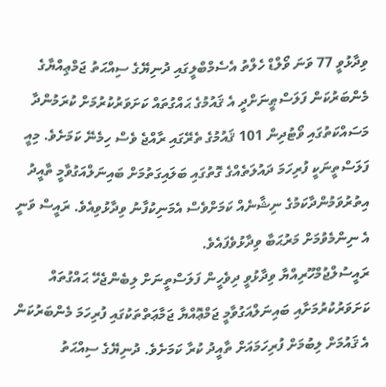ވިދާޅުވީ 77 ވަނަ ވޯލްޑް ހެލްތު އެސެމްބްލީގައި ދުނިޔޭގެ ސިއްޙަތު ޖަމްޢިއްޔާގެ މެންބަރުކަން ފަލަސްޠީނަށްދީ އެ ޤައުމުގެ ޙައްގުތައް ކަށަވަރުކުރުމަށް ކުރަމުންދާ މަސައްކަތުގައި ވޯޓުދިން 101 ޤައުމުގެ ތެރޭގައި ރާއްޖެ ވެސް ހިމެނޭ ކަމަށެވެ. މިއީ ފަލަސްތީނަކީ ފުރިހަމަ ދައުލަތެއްގެ ގޮތުގައި ބަލައިގަތުމަށް ބައިނަލްއަގުވާމީ ތާއީދު އިތުރުވަމުންދާކަމުގެ ނިޝާނެއް ކަމަށްވެސް އެމަނިކުފާނު ވިދާޅުވިއެވެ. ރައީސް ވަނީ އެ ނިންމެވުމަށް މަރުޙަބާ ވިދާޅުވެފައެވެ.
ރައީސުލްޖުމްހޫރިއްޔާ ވިދާޅުވީ ދިވެހީން ފަލަސްތީނަށް ލިބެންޖެހޭ ޙައްގުތައް ކަށަވަރުކުރުމަށާއި ބައިނަލްއަގުވާމީ ޖަމްޢޮއްޔާ ޖަމާޢަތްތަކުގައި ފުރިހަމަ މެންބަރުކަން އެ ޤައުމަށް ލިބުމަށް ފުރިހަމައަށް ތާއީދު ކުރާ ކަމަށެވެ. ދުނިޔޭގެ ސިއްޙަތު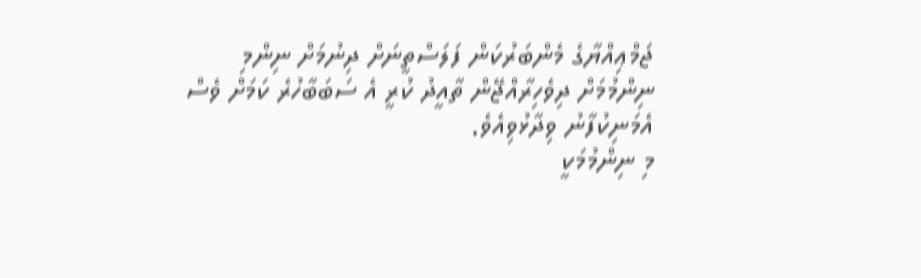ޖަމްޢިއްޔާގެ މެންބަރުކަން ފަލަސްތީނަށް ދިނުމަށް ނިންމި ނިންމުމަށް ދިވެހިރާއްޖޭން ތާއީދު ކުރީ އެ ސަބަބާހުރެ ކަމަށް ވެސް އެމަނިކުފާނު ވިދާޅުވިއެވެ.
މި ނިންމުމަކީ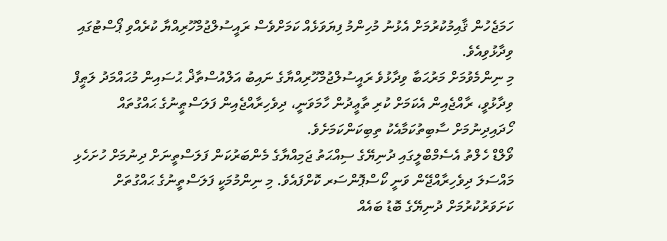ހަމަޖެހުން ޤާއިމުކުރުމަށް އެޅުނު މުހިންމު ފިޔަވަޅެއް ކަމަށްވެސް ރައީސުލްޖުމްހޫރިއްޔާ ކުރެއްވި ޕޯސްޓުގައި ވިދާޅުވިއެވެ.
މި ނިންމެވުމަށް މަރުޙަބާ ވިދާޅުވެ ރައީސުލްޖުމްހޫރިއްޔާގެ ނައިބު އަލްއުސްތާޛް ޙުސައިން މުޙައްމަދު ލަޠީފް ވިދާޅުވީ، ރާއްޖެއިން އެކަމަށް ކުރި ތާޢީދުން ހާމަވަނީ، ދިވެހިރާއްޖެއިން ފަލަސްޠީނުގެ ޙައްގުތައް ހޯދައިދިނުމަށް ސާބިތުކަމާއެކު ތިބިކަންކަމަށެވެ.
ވޯލްޑް ހެލްތު އެސެމްބްލީގައި ދުނިޔޭގެ ސިއްޙަތު ޖަމިއްޔާގެ މެންބަރުކަން ފަލަސްތީނަށް ދިނުމަށް ހުށަހެޅި މައްސަލަ ދިވެހިރާއްޖޭން ވަނީ ކޯސްޕޮންސަރ ކޮށްފައެވެ. މި ނިންމުމަކީ ފަލަސްތީނުގެ ޙައްގުތަށް ކަށަވަރުކުރުމަށް ދުނިޔޭގެ ބޮޑު ބައެއް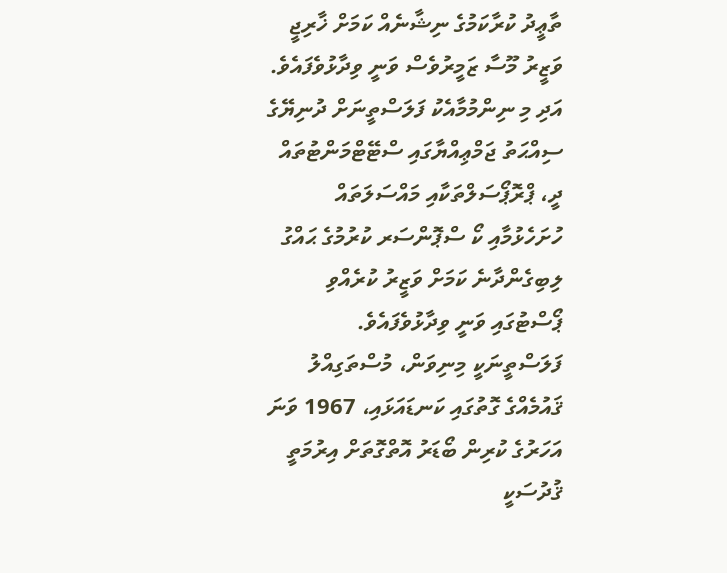ތާޢީދު ކުރާކަމުގެ ނިޝާނެއް ކަމަށް ޚާރިޖީ ވަޒީރު މޫސާ ޒަމީރުވެސް ވަނީ ވިދާޅުވެފައެވެ. އަދި މި ނިންމުމާއެކު ފަލަސްތީނަށް ދުނިޔޭގެ ސިއްޙަތު ޖަމްޢިއްޔާގައި ސްޓޭޓްމަންޓުތައް ދީ، ޕްރޮޕޯސަލްތަކާއި މައްސަލަތައް ހުށަހެޅުމާއި ކޯ ސްޕޮންސަރ ކުރުމުގެ ޙައްގު ލިބިގެންދާނެ ކަމަށް ވަޒީރު ކުރެއްވި ޕޯސްޓުގައި ވަނީ ވިދާޅުވެފައެވެ.
ފަލަސްތީނަކީ މިނިވަން، މުސްތަގިއްލު ޤައުމެއްގެ ގޮތުގައި ކަނޑައަޅައި، 1967 ވަނަ އަހަރުގެ ކުރިން ބޯޑަރު އޮތްގޮތަށް އިރުމަތީ ޤުދުސަކީ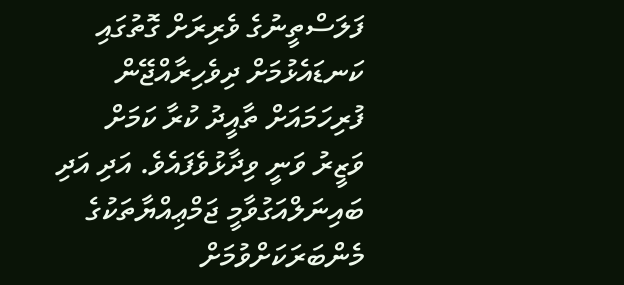ފަލަސްތީނުގެ ވެރިރަށް ގޮތުގައި ކަނޑައެޅުމަށް ދިވެހިރާއްޖޭން ފުރިހަމައަށް ތާއީދު ކުރާ ކަމަށް ވަޒީރު ވަނީ ވިދާޅުވެފައެވެ. އަދި އަދި ބައިނަލްއަގުވާމީ ޖަމްޢިއްޔާތަކުގެ މެންބަރަކަށްވުމަށް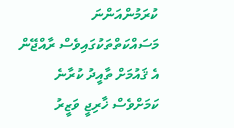ކުރަމުންއަންނަ މަސައްކަތްތަކުގައިވެސް ރާއްޖޭން އެ ޤައުމަށް ތާއީދު ކުރާނެ ކަމަށްވެސް ޚާރިޖީ ވަޒީރު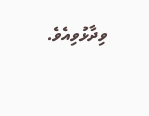ވިދާޅުވިއެވެ.